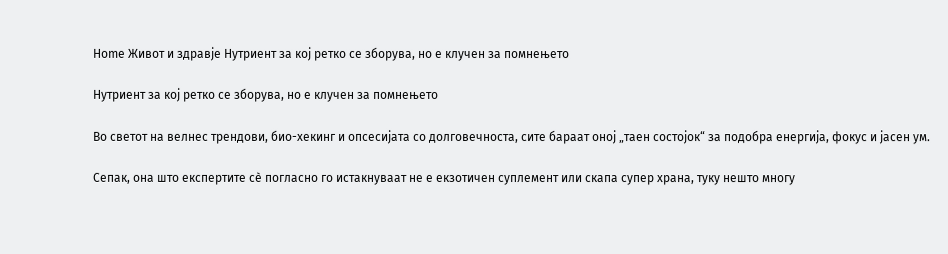Home Живот и здравје Нутриент за кој ретко се зборува, но е клучен за помнењето

Нутриент за кој ретко се зборува, но е клучен за помнењето

Во светот на велнес трендови, био-хекинг и опсесијата со долговечноста, сите бараат оној „таен состојок“ за подобра енергија, фокус и јасен ум.

Сепак, она што експертите сѐ погласно го истакнуваат не е екзотичен суплемент или скапа супер храна, туку нешто многу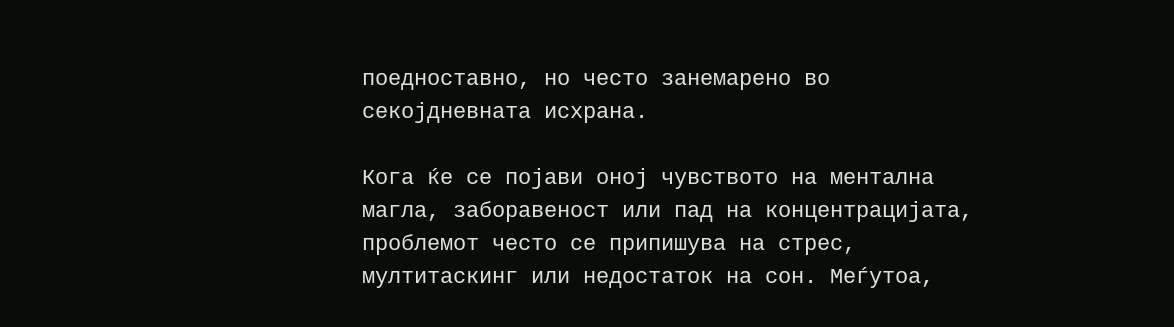поедноставно, но често занемарено во секојдневната исхрана.

Кога ќе се појави оној чувството на ментална магла, заборавеност или пад на концентрацијата, проблемот често се припишува на стрес, мултитаскинг или недостаток на сон. Меѓутоа,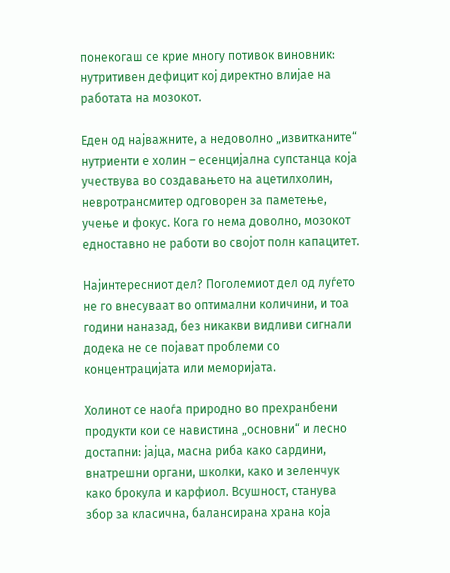понекогаш се крие многу потивок виновник: нутритивен дефицит кој директно влијае на работата на мозокот.

Еден од најважните, а недоволно „извитканите“ нутриенти е холин – есенцијална супстанца која учествува во создавањето на ацетилхолин, невротрансмитер одговорен за паметење, учење и фокус. Кога го нема доволно, мозокот едноставно не работи во својот полн капацитет.

Најинтересниот дел? Поголемиот дел од луѓето не го внесуваат во оптимални количини, и тоа години наназад, без никакви видливи сигнали додека не се појават проблеми со концентрацијата или меморијата.

Холинот се наоѓа природно во прехранбени продукти кои се навистина „основни“ и лесно достапни: јајца, масна риба како сардини, внатрешни органи, школки, како и зеленчук како брокула и карфиол. Всушност, станува збор за класична, балансирана храна која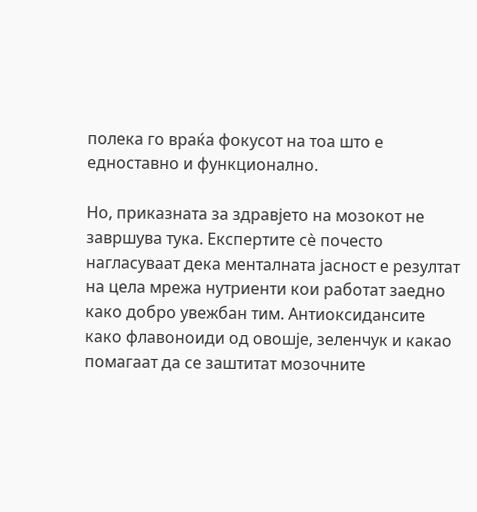полека го враќа фокусот на тоа што е едноставно и функционално.

Но, приказната за здравјето на мозокот не завршува тука. Експертите сѐ почесто нагласуваат дека менталната јасност е резултат на цела мрежа нутриенти кои работат заедно како добро увежбан тим. Антиоксидансите како флавоноиди од овошје, зеленчук и какао помагаат да се заштитат мозочните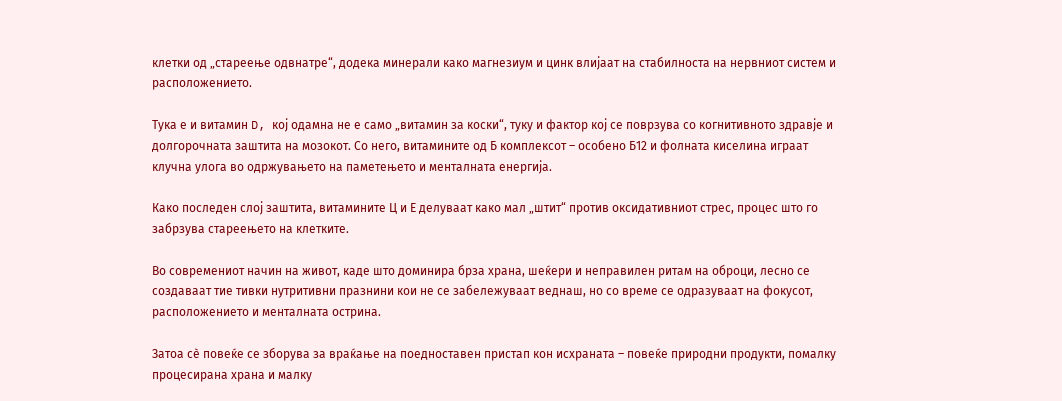клетки од „стареење одвнатре“, додека минерали како магнезиум и цинк влијаат на стабилноста на нервниот систем и расположението.

Тука е и витамин D, кој одамна не е само „витамин за коски“, туку и фактор кој се поврзува со когнитивното здравје и долгорочната заштита на мозокот. Со него, витамините од Б комплексот – особено Б12 и фолната киселина играат клучна улога во одржувањето на паметењето и менталната енергија.

Како последен слој заштита, витамините Ц и Е делуваат како мал „штит“ против оксидативниот стрес, процес што го забрзува стареењето на клетките.

Во современиот начин на живот, каде што доминира брза храна, шеќери и неправилен ритам на оброци, лесно се создаваат тие тивки нутритивни празнини кои не се забележуваат веднаш, но со време се одразуваат на фокусот, расположението и менталната острина.

Затоа сѐ повеќе се зборува за враќање на поедноставен пристап кон исхраната – повеќе природни продукти, помалку процесирана храна и малку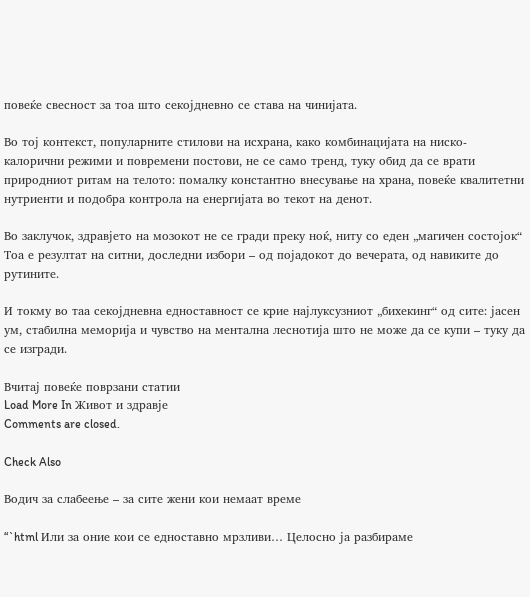повеќе свесност за тоа што секојдневно се става на чинијата.

Во тој контекст, популарните стилови на исхрана, како комбинацијата на ниско-калорични режими и повремени постови, не се само тренд, туку обид да се врати природниот ритам на телото: помалку константно внесување на храна, повеќе квалитетни нутриенти и подобра контрола на енергијата во текот на денот.

Во заклучок, здравјето на мозокот не се гради преку ноќ, ниту со еден „магичен состојок“ Тоа е резултат на ситни, доследни избори – од појадокот до вечерата, од навиките до рутините.

И токму во таа секојдневна едноставност се крие најлуксузниот „бихекинг“ од сите: јасен ум, стабилна меморија и чувство на ментална леснотија што не може да се купи – туку да се изгради.

Вчитај повеќе поврзани статии
Load More In Живот и здравје
Comments are closed.

Check Also

Водич за слабеење – за сите жени кои немаат време

“`html Или за оние кои се едноставно мрзливи… Целосно ја разбираме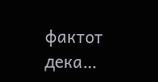фактот дека…